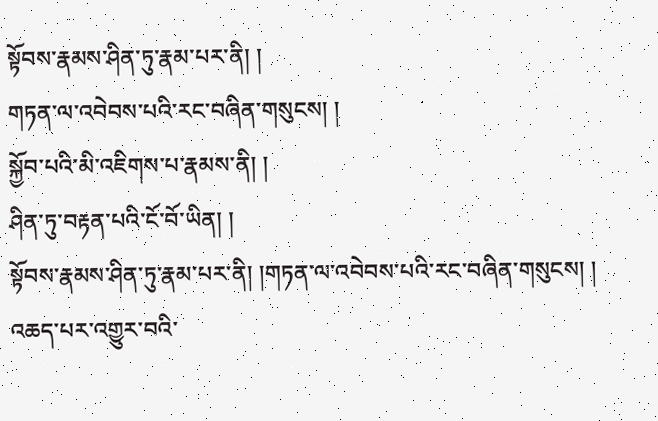སྟོབས་རྣམས་ཤིན་ཏུ་རྣམ་པར་ནི། །
གཏན་ལ་འབེབས་པའི་རང་བཞིན་གསུངས། །
སྐྱོབ་པའི་མི་འཇིགས་པ་རྣམས་ནི། །
ཤིན་ཏུ་བརྟན་པའི་ངོ་བོ་ཡིན། །
སྟོབས་རྣམས་ཤིན་ཏུ་རྣམ་པར་ནི། །གཏན་ལ་འབེབས་པའི་རང་བཞིན་གསུངས། །
འཆད་པར་འགྱུར་བའི་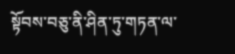སྟོབས་བཅུ་ནི་ཤིན་ཏུ་གཏན་ལ་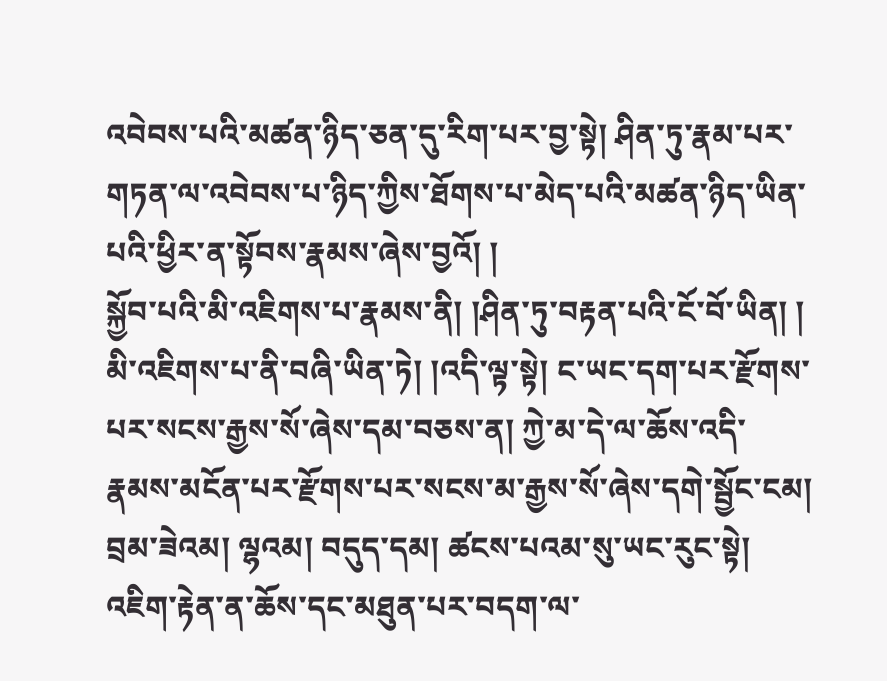འབེབས་པའི་མཚན་ཉིད་ཅན་དུ་རིག་པར་བྱ་སྟེ། ཤིན་ཏུ་རྣམ་པར་གཏན་ལ་འབེབས་པ་ཉིད་ཀྱིས་ཐོགས་པ་མེད་པའི་མཚན་ཉིད་ཡིན་པའི་ཕྱིར་ན་སྟོབས་རྣམས་ཞེས་བྱའོ། །
སྐྱོབ་པའི་མི་འཇིགས་པ་རྣམས་ནི། །ཤིན་ཏུ་བརྟན་པའི་ངོ་བོ་ཡིན། །
མི་འཇིགས་པ་ནི་བཞི་ཡིན་ཏེ། །འདི་ལྟ་སྟེ། ང་ཡང་དག་པར་རྫོགས་པར་སངས་རྒྱས་སོ་ཞེས་དམ་བཅས་ན། ཀྱེ་མ་དེ་ལ་ཆོས་འདི་རྣམས་མངོན་པར་རྫོགས་པར་སངས་མ་རྒྱས་སོ་ཞེས་དགེ་སྦྱོང་ངམ། བྲམ་ཟེའམ། ལྷའམ། བདུད་དམ། ཚངས་པའམ་སུ་ཡང་རུང་སྟེ། འཇིག་རྟེན་ན་ཆོས་དང་མཐུན་པར་བདག་ལ་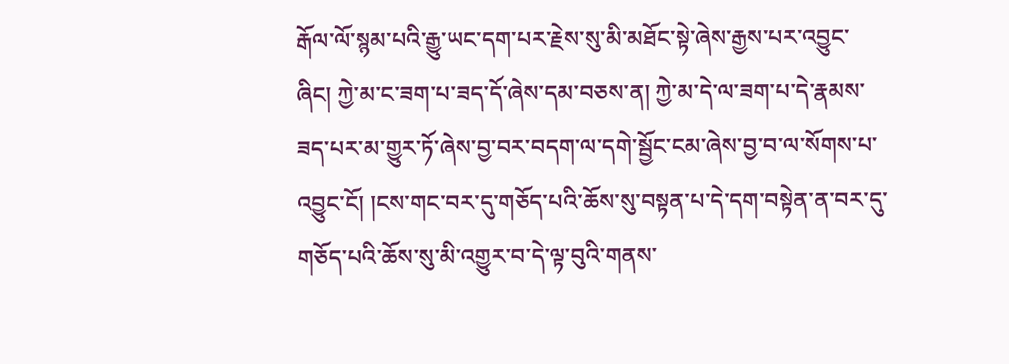རྒོལ་ལོ་སྙམ་པའི་རྒྱུ་ཡང་དག་པར་རྗེས་སུ་མི་མཐོང་སྟེ་ཞེས་རྒྱས་པར་འབྱུང་ཞིང། ཀྱེ་མ་ང་ཟག་པ་ཟད་དོ་ཞེས་དམ་བཅས་ན། ཀྱེ་མ་དེ་ལ་ཟག་པ་དེ་རྣམས་ཟད་པར་མ་གྱུར་ཏོ་ཞེས་བྱ་བར་བདག་ལ་དགེ་སྦྱོང་ངམ་ཞེས་བྱ་བ་ལ་སོགས་པ་འབྱུང་ངོ། །ངས་གང་བར་དུ་གཅོད་པའི་ཆོས་སུ་བསྟན་པ་དེ་དག་བསྟེན་ན་བར་དུ་གཅོད་པའི་ཆོས་སུ་མི་འགྱུར་བ་དེ་ལྟ་བུའི་གནས་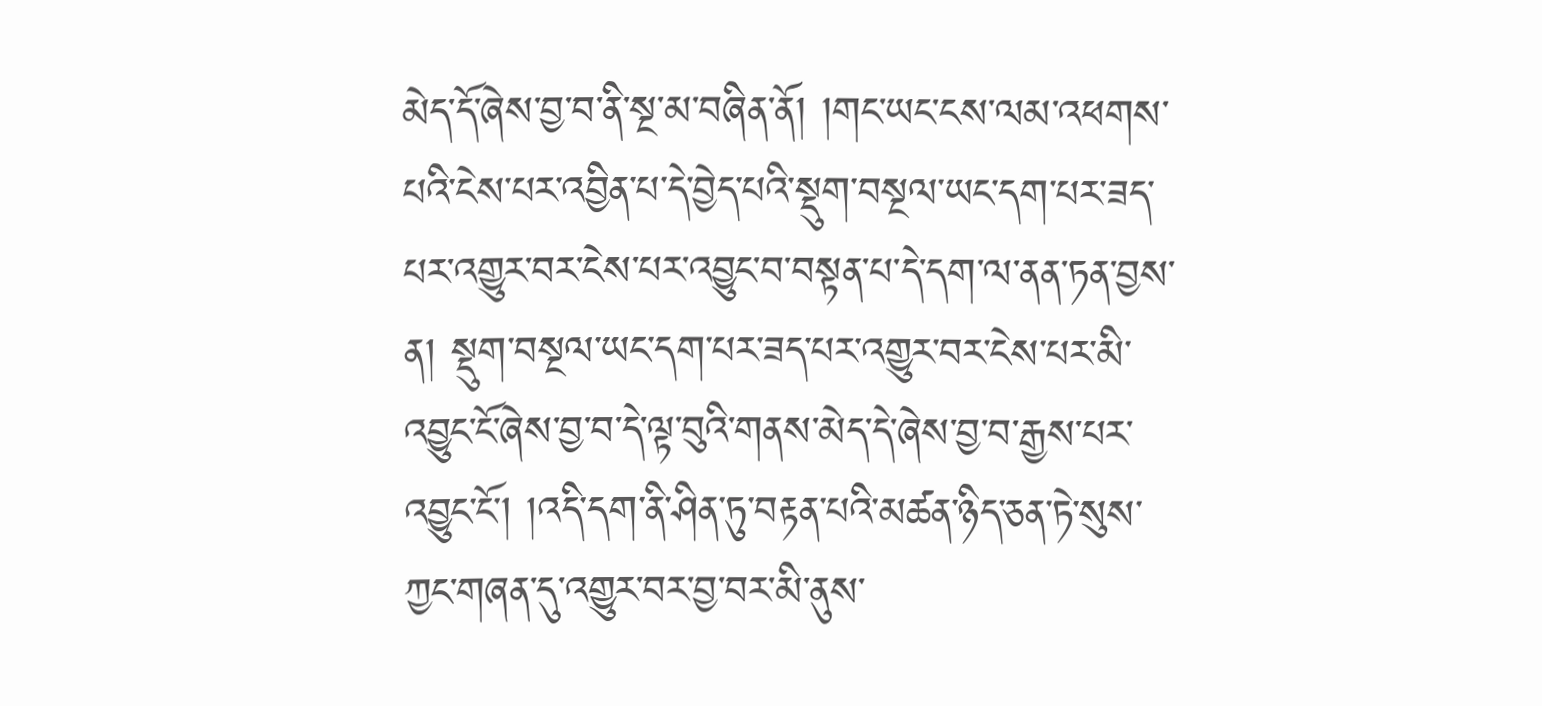མེད་དོ་ཞེས་བྱ་བ་ནི་སྔ་མ་བཞིན་ནོ། །གང་ཡང་ངས་ལམ་འཕགས་པའི་ངེས་པར་འབྱིན་པ་དེ་བྱེད་པའི་སྡུག་བསྔལ་ཡང་དག་པར་ཟད་པར་འགྱུར་བར་ངེས་པར་འབྱུང་བ་བསྟན་པ་དེ་དག་ལ་ནན་ཏན་བྱས་ན། སྡུག་བསྔལ་ཡང་དག་པར་ཟད་པར་འགྱུར་བར་ངེས་པར་མི་འབྱུང་ངོ་ཞེས་བྱ་བ་དེ་ལྟ་བུའི་གནས་མེད་དེ་ཞེས་བྱ་བ་རྒྱས་པར་འབྱུང་ངོ། །འདི་དག་ནི་ཤིན་ཏུ་བརྟན་པའི་མཚན་ཉིད་ཅན་ཏེ་སུས་ཀྱང་གཞན་དུ་འགྱུར་བར་བྱ་བར་མི་ནུས་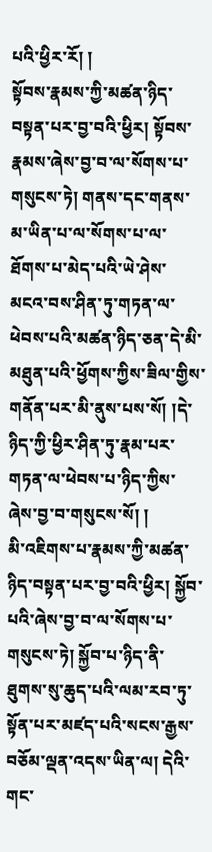པའི་ཕྱིར་རོ། །
སྟོབས་རྣམས་ཀྱི་མཚན་ཉིད་བསྟན་པར་བྱ་བའི་ཕྱིར། སྟོབས་རྣམས་ཞེས་བྱ་བ་ལ་སོགས་པ་གསུངས་ཏེ། གནས་དང་གནས་མ་ཡིན་པ་ལ་སོགས་པ་ལ་ཐོགས་པ་མེད་པའི་ཡེ་ཤེས་མངའ་བས་ཤིན་ཏུ་གཏན་ལ་ཕེབས་པའི་མཚན་ཉིད་ཅན་དེ་མི་མཐུན་པའི་ཕྱོགས་ཀྱིས་ཟིལ་གྱིས་གནོན་པར་མི་ནུས་པས་སོ། །དེ་ཉིད་ཀྱི་ཕྱིར་ཤིན་ཏུ་རྣམ་པར་གཏན་ལ་ཕེབས་པ་ཉིད་ཀྱིས་ཞེས་བྱ་བ་གསུངས་སོ། །
མི་འཇིགས་པ་རྣམས་ཀྱི་མཚན་ཉིད་བསྟན་པར་བྱ་བའི་ཕྱིར། སྐྱོབ་པའི་ཞེས་བྱ་བ་ལ་སོགས་པ་གསུངས་ཏེ། སྐྱོབ་པ་ཉིད་ནི་ཐུགས་སུ་ཆུད་པའི་ལམ་རབ་ཏུ་སྟོན་པར་མཛད་པའི་སངས་རྒྱས་བཅོམ་ལྡན་འདས་ཡིན་ལ། དེའི་གང་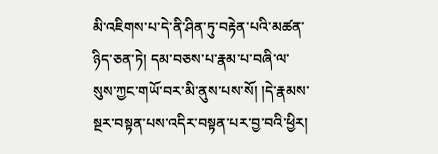མི་འཇིགས་པ་དེ་ནི་ཤིན་ཏུ་བརྟེན་པའི་མཚན་ཉིད་ཅན་ཏེ། དམ་བཅས་པ་རྣམ་པ་བཞི་ལ་སུས་ཀྱང་གཡོ་བར་མི་ནུས་པས་སོ། །དེ་རྣམས་སྔར་བསྟན་པས་འདིར་བསྟན་པར་བྱ་བའི་ཕྱིར།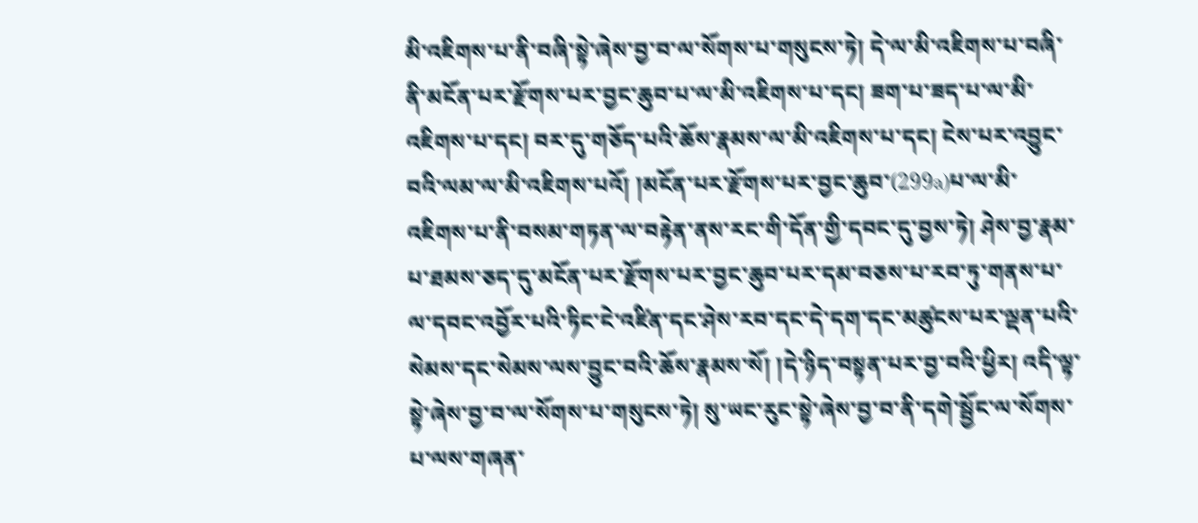མི་འཇིགས་པ་ནི་བཞི་སྟེ་ཞེས་བྱ་བ་ལ་སོགས་པ་གསུངས་ཏེ། དེ་ལ་མི་འཇིགས་པ་བཞི་ནི་མངོན་པར་རྫོགས་པར་བྱང་ཆུབ་པ་ལ་མི་འཇིགས་པ་དང། ཟག་པ་ཟད་པ་ལ་མི་འཇིགས་པ་དང། བར་དུ་གཅོད་པའི་ཆོས་རྣམས་ལ་མི་འཇིགས་པ་དང། ངེས་པར་འབྱུང་བའི་ལམ་ལ་མི་འཇིགས་པའོ། །མངོན་པར་རྫོགས་པར་བྱང་ཆུབ་(299a)པ་ལ་མི་འཇིགས་པ་ནི་བསམ་གཏན་ལ་བརྟེན་ནས་རང་གི་དོན་གྱི་དབང་དུ་བྱས་ཏེ། ཤེས་བྱ་རྣམ་པ་ཐམས་ཅད་དུ་མངོན་པར་རྫོགས་པར་བྱང་ཆུབ་པར་དམ་བཅས་པ་རབ་ཏུ་གནས་པ་ལ་དབང་འབྱོར་པའི་ཏིང་ངེ་འཛིན་དང་ཤེས་རབ་དང་དེ་དག་དང་མཚུངས་པར་ལྡན་པའི་སེམས་དང་སེམས་ལས་བྱུང་བའི་ཆོས་རྣམས་སོ། །དེ་ཉིད་བསྟན་པར་བྱ་བའི་ཕྱིར། འདི་ལྟ་སྟེ་ཞེས་བྱ་བ་ལ་སོགས་པ་གསུངས་ཏེ། སུ་ཡང་རུང་སྟེ་ཞེས་བྱ་བ་ནི་དགེ་སྦྱོང་ལ་སོགས་པ་ལས་གཞན་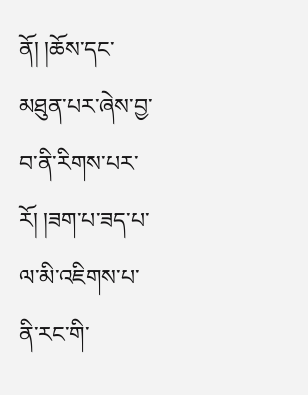ནོ། །ཆོས་དང་མཐུན་པར་ཞེས་བྱ་བ་ནི་རིགས་པར་རོ། །ཟག་པ་ཟད་པ་ལ་མི་འཇིགས་པ་ནི་རང་གི་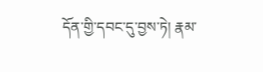དོན་གྱི་དབང་དུ་བྱས་ཏེ། རྣམ་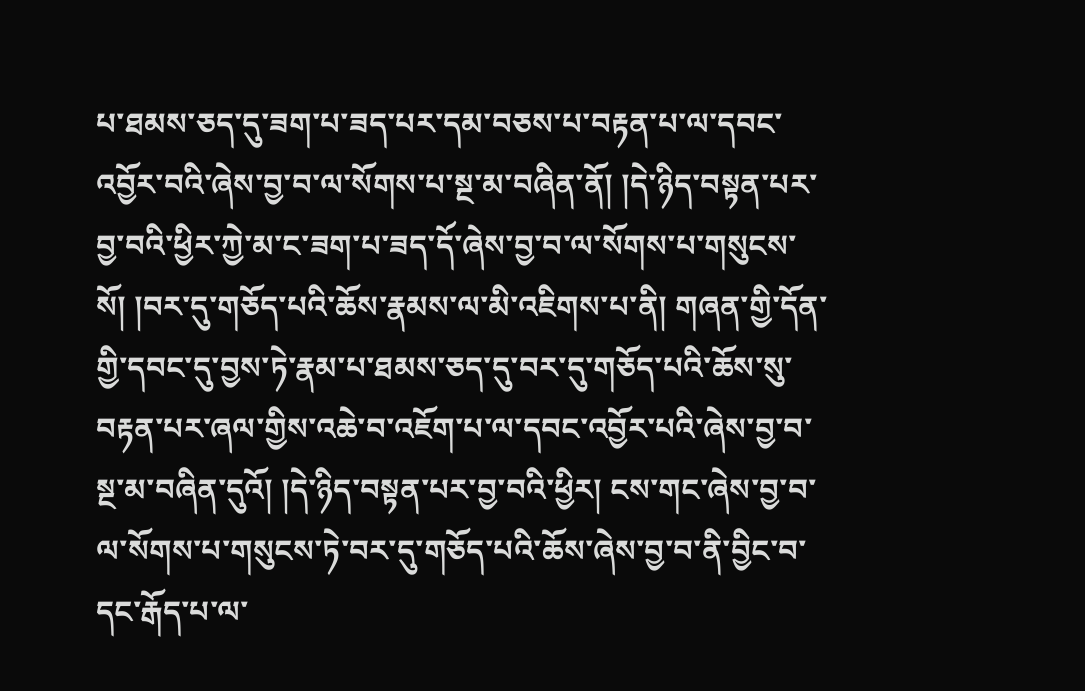པ་ཐམས་ཅད་དུ་ཟག་པ་ཟད་པར་དམ་བཅས་པ་བརྟན་པ་ལ་དབང་འབྱོར་བའི་ཞེས་བྱ་བ་ལ་སོགས་པ་སྔ་མ་བཞིན་ནོ། །དེ་ཉིད་བསྟན་པར་བྱ་བའི་ཕྱིར་ཀྱེ་མ་ང་ཟག་པ་ཟད་དོ་ཞེས་བྱ་བ་ལ་སོགས་པ་གསུངས་སོ། །བར་དུ་གཅོད་པའི་ཆོས་རྣམས་ལ་མི་འཇིགས་པ་ནི། གཞན་གྱི་དོན་གྱི་དབང་དུ་བྱས་ཏེ་རྣམ་པ་ཐམས་ཅད་དུ་བར་དུ་གཅོད་པའི་ཆོས་སུ་བརྟན་པར་ཞལ་གྱིས་འཆེ་བ་འཇོག་པ་ལ་དབང་འབྱོར་པའི་ཞེས་བྱ་བ་སྔ་མ་བཞིན་དུའོ། །དེ་ཉིད་བསྟན་པར་བྱ་བའི་ཕྱིར། ངས་གང་ཞེས་བྱ་བ་ལ་སོགས་པ་གསུངས་ཏེ་བར་དུ་གཅོད་པའི་ཆོས་ཞེས་བྱ་བ་ནི་བྱིང་བ་དང་རྒོད་པ་ལ་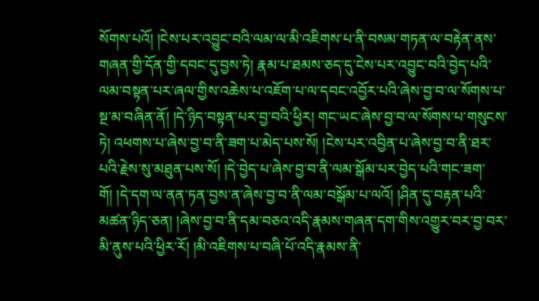སོགས་པའོ། །ངེས་པར་འབྱུང་བའི་ལམ་ལ་མི་འཇིགས་པ་ནི་བསམ་གཏན་ལ་བརྟེན་ནས་གཞན་གྱི་དོན་གྱི་དབང་དུ་བྱས་ཏེ། རྣམ་པ་ཐམས་ཅད་དུ་ངེས་པར་འབྱུང་བའི་བྱེད་པའི་ལམ་བསྟན་པར་ཞལ་གྱིས་འཆེས་པ་འཇོག་པ་ལ་དབང་འབྱོར་པའི་ཞེས་བྱ་བ་ལ་སོགས་པ་སྔ་མ་བཞིན་ནོ། །དེ་ཉིད་བསྟན་པར་བྱ་བའི་ཕྱིར། གང་ཡང་ཞེས་བྱ་བ་ལ་སོགས་པ་གསུངས་ཏེ། འཕགས་པ་ཞེས་བྱ་བ་ནི་ཟག་པ་མེད་པས་སོ། །ངེས་པར་འབྱིན་པ་ཞེས་བྱ་བ་ནི་ཐར་པའི་རྗེས་སུ་མཐུན་པས་སོ། །དེ་བྱེད་པ་ཞེས་བྱ་བ་ནི་ལམ་སྒོམ་པར་བྱེད་པའི་གང་ཟག་གོ། །དེ་དག་ལ་ནན་ཏན་བྱས་ན་ཞེས་བྱ་བ་ནི་ལམ་བསྒོམ་པ་ལའོ། །ཤིན་དུ་བརྟན་པའི་མཚན་ཉིད་ཅན། །ཞེས་བྱ་བ་ནི་དམ་བཅའ་འདི་རྣམས་གཞན་དག་གིས་འགྱུར་བར་བྱ་བར་མི་ནུས་པའི་ཕྱིར་རོ། །མི་འཇིགས་པ་བཞི་པོ་འདི་རྣམས་ནི་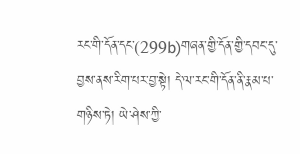རང་གི་དོན་དང་(299b)གཞན་གྱི་དོན་གྱི་དབང་དུ་བྱས་ནས་རིག་པར་བྱ་སྟེ། དེ་ལ་རང་གི་དོན་ནི་རྣམ་པ་གཉིས་ཏེ། ཡེ་ཤེས་ཀྱི་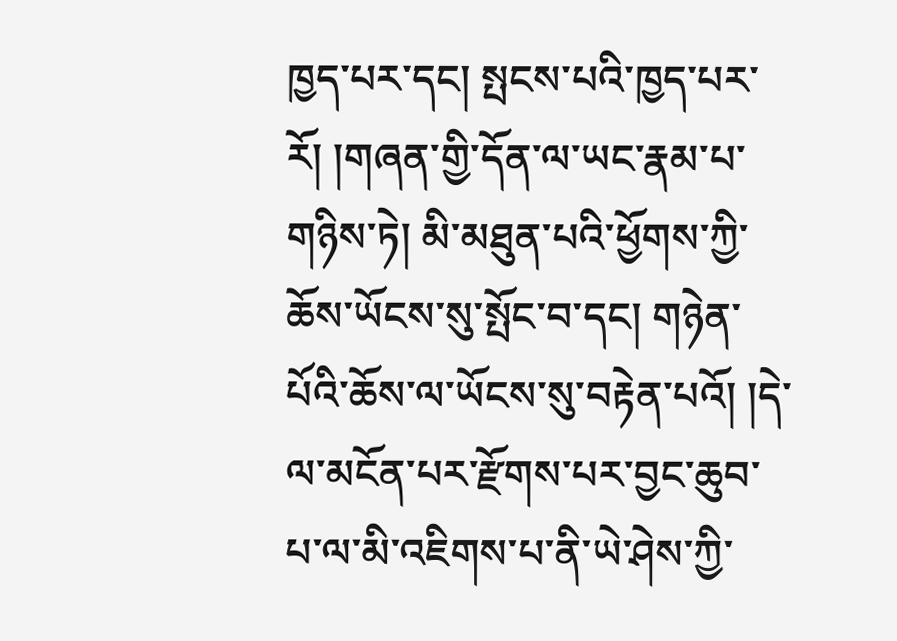ཁྱད་པར་དང། སྤངས་པའི་ཁྱད་པར་རོ། །གཞན་གྱི་དོན་ལ་ཡང་རྣམ་པ་གཉིས་ཏེ། མི་མཐུན་པའི་ཕྱོགས་ཀྱི་ཆོས་ཡོངས་སུ་སྤོང་བ་དང། གཉེན་པོའི་ཆོས་ལ་ཡོངས་སུ་བརྟེན་པའོ། །དེ་ལ་མངོན་པར་རྫོགས་པར་བྱང་ཆུབ་པ་ལ་མི་འཇིགས་པ་ནི་ཡེ་ཤེས་ཀྱི་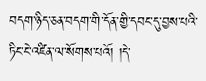བདག་ཉིད་ཅན་བདག་གི་དོན་གྱི་དབང་དུ་བྱས་པའི་ཏིང་ངེ་འཛིན་ལ་སོགས་པའོ། །དེ་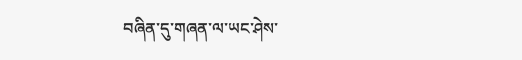བཞིན་དུ་གཞན་ལ་ཡང་ཤེས་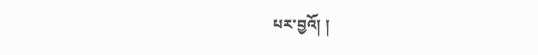པར་བྱའོ། །